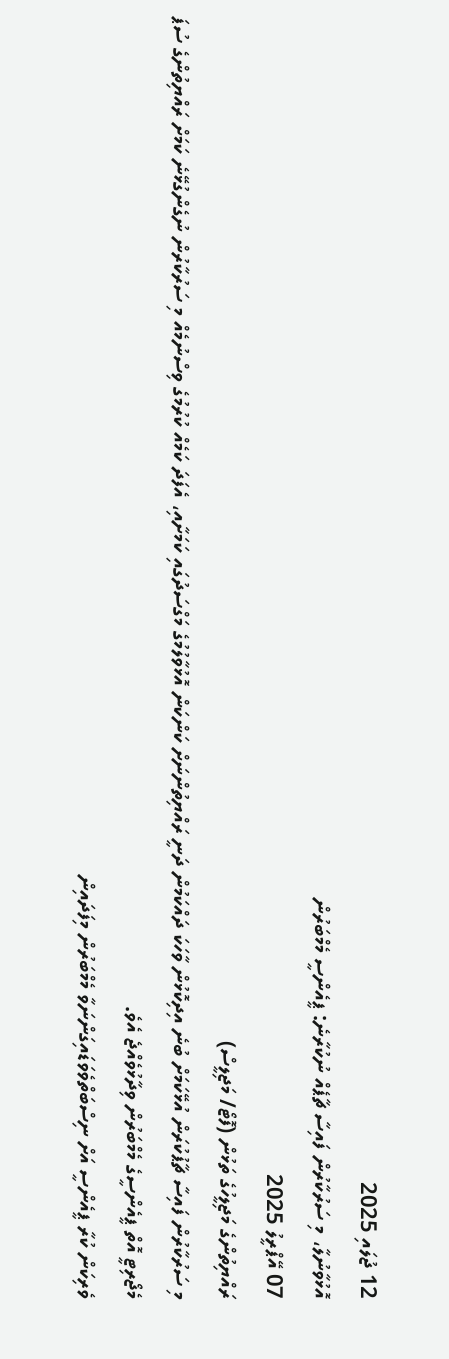12 ޖުލައި 2025
އޮޅުވާނުލާ، މި ސަރުކާރުން ފައިސާ ޗާޕެއް ނުކުރާނެ: ޕީއެންސީ މެމްބަރުން
07 އޭޕްރީލު 2025
ރައްޔިތުންގެ މަޖިލީހުގެ ތަޅުން (ފޮޓޯ/ މަޖިލީސް)
މި ސަރުކާރުން ފައިސާ ޗާޕުކުރަން އުޅޭކަމަށް ބުނެ އިދިކޮޅުން ވާހަކަ ދައްކަމުން ދަނީ ރައްޔިތުންނަށް ކަންކަން އޮޅުވާލުމުގެ މަގްސަދުގައި ކަމަށާއި، އެފަދަ ކަމެއް ކުރުމުގެ ވިސްނުމެއް މި ސަރުކާރުން ނުގެންގުޅޭނެ ކަމަށް ރައްޔިތުންގެ ސުޕަ މެޖޯރިޓީ އޮތް ޕީއެންސީގެ މެމްބަރުން ވިދާޅުވެއްޖެ އެވެ.
ވެރިކަން ކުރާ ޕީއެންސީ އަށް ނިސްބަތްވެވަޑައިގަންނަވާ މެމްބަރުން މިފަދައިން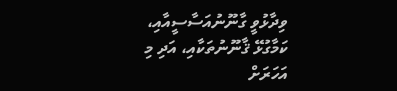ވިދާޅުވީ ގާނޫނުއަސާސީއާއި، ކަމާގުޅޭ ޤާނޫނުތަކާއި، އަދި މި އަހަރަށް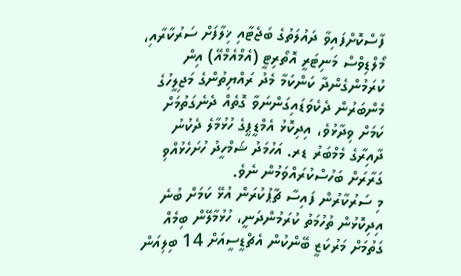ފާސްކޮށްފައިވާ ދައުލަތުގެ ބަޖެޓާއި ޚިލާފަށް ސަރުކާރާއި، މޯލްޑިވްސް މަނިޓަރީ އޮތޯރިޓީ (އެމްއެމްއޭ) އިން ކުރަމުންގެންދާ ކަންކަމާ މެދު ރައްޔިތުންގެ މަޖިލީހުގެ މެންބަރުން ދެކެވަޑައިގަންނަވާ ގޮތެއް ދެނެގަތުމަށް ކަމަށް ވިދާޅުވެ، އިދިކޮޅު އެމްޑީޕީގެ ހުޅުމާލެ ދެކުނު ދާއިރާގެ މެމްބަރު ޑރ. އަހުމަދު ޝަމްހީދު ހުށަހެޅުއްވި ގަރާރަށް ބަހުސްކުރައްވަމުން ނެވެ.
މި ސަރުކާރުން ފައިސާ ޗާޕުކުރަން އުޅޭ ކަމަށް ބުނެ އިދިކޮޅުން ތުހުމަތު ކުރަމުންދަނީ، ހުޅުމާލޭން ބިމެއް ގަތުމަށް މަރުކަޒީ ބޭންކުން އެޗްޑީސީއަށް 14 ބިލިއަން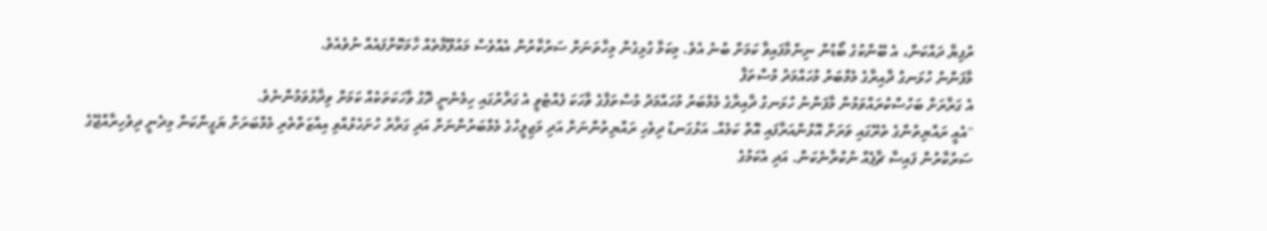ރުފިޔާ ދައްކަން، އެ ބޭންކުގެ ބޯޑުން ނިންމާފައިވާ ކަމަށް ބުނެ އެވެ. މިކަމާ ގުޅިގެން މިހާތަނަށް ސަރުކާރުން އެއްވެސް މައުލޫމާތެއް ހާމަކޮށްފައެއް ނުވެއެވެ.
މާފަންނު ހުޅަނގު ދާއިރާގެ މެމްބަރު މުހައްމަދު މުސްތަފާ
އެ ގަރާރަށް ބަހުސްކުރައްވަމުން މާފަންނު ހުޅަނގު ދާއިރާގެ މެމްބަރު މުހައްމަދު މުސްތަފާގެ ވާހަކަ ފެއްޓެވީ އެ ގަރާރުގައި ހިމެނެނީ ދޮގު ވާހަކަތަކެއް ކަމަށް ވިދާޅުވަމުންނެވެ.
"އެއީ ރައްޔިތުންގެ ތެރޭގައި ވަރަށް އޮޅުންއަރާފައި އޮތް ކަމެއް. އަޅުގަނޑު ދިވެހި ރައްޔިތުންނަށް އަދި މަޖިލީހުގެ މެމްބަރުންނަށް އަދި ގަރާރު ހުށަހެޅުއްވި އިއްޒަތްތެރި މެމްބަރަށް ޔަގީންކަން މިދެނީ ދިވެހިރާއްޖޭގެ ސަރުކާރުން ފައިސާ ޗާޕެއް ނުކުރާނެކަން. އަދި އެކަމުގެ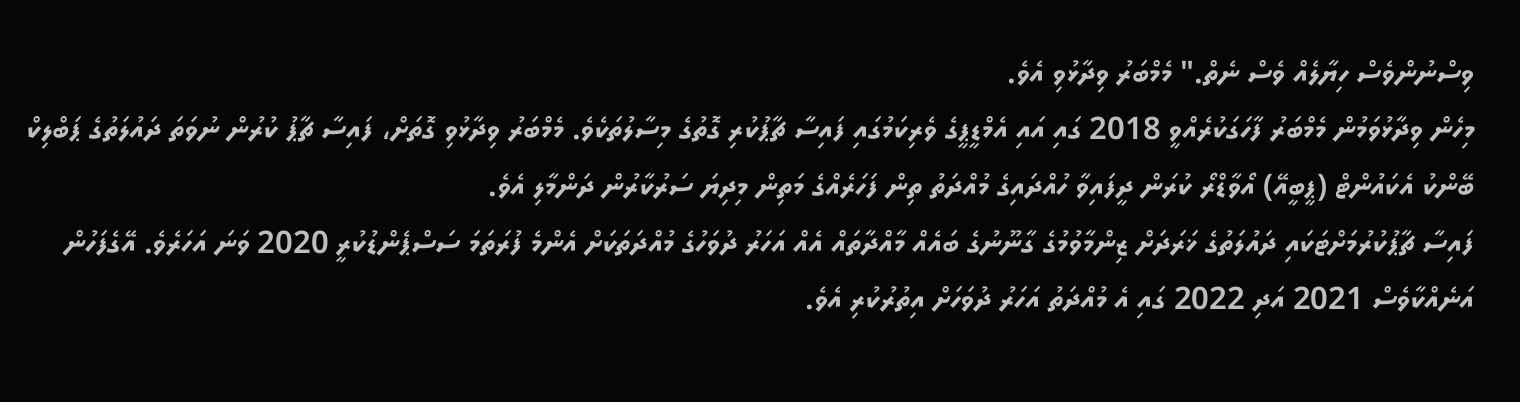ވިސްނުންވެސް ހިޔާލެއް ވެސް ނެތް." މެމްބަރު ވިދާޅުވި އެވެ.
މިހެން ވިދާޅުވަމުން މެމްބަރު ފާހަގަކުރެއްވީ 2018 ގައި އައި އެމްޑީޕީގެ ވެރިކަމުގައި ފައިސާ ޗާޕުކުރި ގޮތުގެ މިސާލުތަކެވެ. މެމްބަރު ވިދާޅުވި ގޮތަށް، ފައިސާ ޗާޕު ކުރުން ނުވަތަ ދައުލަތުގެ ޕަބްލިކް ބޭންކު އެކައުންޓް (ޕީބީއޭ) އޯވާޑްރޯ ކުރަން ދީފައިވާ ހުއްދައިގެ މުއްދަތު ތިން ފަހަރެއްގެ މަތިން މިދިޔަ ސަރުކާރުން ދަންމާލި އެވެ.
ފައިސާ ޗާޕުކުރުމަށްޓަކައި ދައުލަތުގެ ޚަރަދަށް ޒިންމާވުމުގެ ގާނޫނުގެ ބައެއް މާއްދާތައް އެއް އަހަރު ދުވަހުގެ މުއްދަތަކަށް އެންމެ ފުރަތަމަ ސަސްޕެންޑުކުރީ 2020 ވަނަ އަހަރެވެ. އޭގެފަހުން އަނެއްކާވެސް 2021 އަދި 2022 ގައި އެ މުއްދަތު އަހަރު ދުވަހަށް އިތުރުކުރި އެވެ.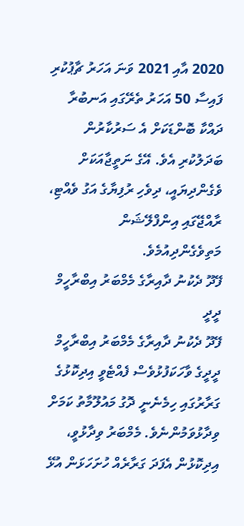2020 އާއި 2021 ވަނަ އަހަރު ޗާޕުކުރި ފައިސާ 50 އަހަރު ތެރޭގައި އަނބުރާ ދައްކާ ބޮންޑަކަށް އެ ސަރުކާރުން ބަދަލުކުރި އެވެ. އޭގެ ނަތީޖާއަކަށް ވެގެންދިޔައީ، ދިވެހި ރުފިޔާގެ އަގު ވެއްޓި، ރާއްޖޭގައި އިންފްލޭޝަން މަތިވެގެންދިއުމެވެ.
ފޭދޫ ދެކުނު ދާއިރާގެ މެމްބަރު އިބްރާހީމް ދީދީ
ފޭދޫ ދެކުނު ދާއިރާގެ މެމްބަރު އިބްރާހީމް ދީދީގެ ވާހަކަފުޅުވެސް ފެއްޓެވީ އިދިކޮޅުގެ ގަރާރުގައި ހިމެނެނީ ދޮގު މައުލޫމާތު ކަމަށް ވިދާޅުވަމުންނެވެ. މެމްބަރު ވިދާޅުވީ، އިދިކޮޅުން އެފަދަ ގަރާރެއް ހުށަހަޅަން އުޅޭ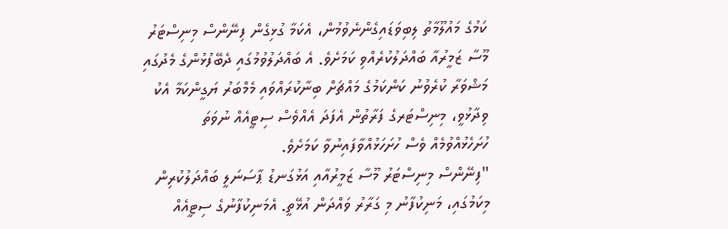ކަމުގެ މައުލޫމާތު ލިބިވަޑައިގެންނެވުމުން، އެކަމާ ގުޅިގެން ފިނޭންސް މިނިސްޓަރު މޫސާ ޒަމީރުއާ ބައްދަލުކުރެއްވި ކަމަށެވެ. އެ ބައްދަލުވުމުގައި ދެބޭފުޅުންގެ މެދުގައި މަޝްވަރާ ކުރެވުނު ކަންކަމުގެ މައްޗަށް ބިނާކުރައްވައި މެމްބަރު ޔަގީންކަމާ އެކު ވިދާޅުވީ، މިނިސްޓަރގެ ފަރާތުން އެފަދަ އެއްވެސް ސިޓީއެއް ނުވަތަ ހުށަހެޅުއްވުމެއް ވެސް ހުށަހަޅުއްވާފައިނުވާ ކަމަށެވެ.
"ފިނޭންސް މިނިސްޓަރު މޫސާ ޒަމީރުއާއި އަޅުގަނޑު ޕާސަނަލީ ބައްދަލުކުރިން މިކަމުގައި، މަނިކުފާނު މި ގަރާރު ވައްދަން އުޅޭތީ. އެމަނިކުފާނުގެ ސިޓީއެއް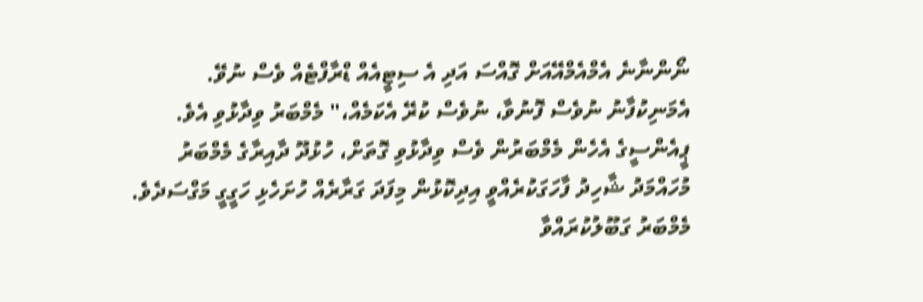ނޯންނާނެ އެމްއެމްއޭއަށް ގޮއްސަ އަދި އެ ސިޓީއެއް ޑްރާފްޓެއް ވެސް ނުވޭ. އެމަނިކުފާނު ނުވެސް ފޮނުވާ، ނުވެސް ކުރޭ އެކަމެއް،" މެމްބަރު ވިދާޅުވި އެވެ.
ޕީއެންސީގެ އެހެން މެމްބަރުން ވެސް ވިދާޅުވި ގޮތަށް، ހުޅުދޫ ދާއިރާގެ މެމްބަރު މުހައްމަދު ޝާހިދު ފާހަގަކުރެއްވީ އިދިކޮޅުން މިފަދަ ގަރާރެއް ހުށަހެޅި ހަގީގީ މަގްސަދެވެ. މެމްބަރު ގަބޫލުކުރައްވާ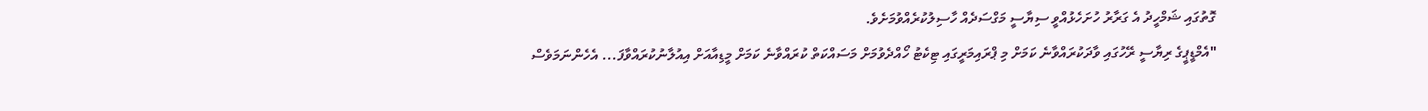ގޮތުގައި ޝަމްހީދު އެ ގަރާރު ހުށަހެޅުއްވީ ސިޔާސީ މަގްސަދެއް ހާސިލުކުރެއްވުމަށެވެ.
"އެމްޑީޕީގެ ރިޔާސީ ރޭހުގައި ވާދަކުރައްވާނެ ކަމަށް މި ޕްރައިމަރީގައި ޓިކެޓު ހޯއްދެވުމަށް މަސައްކަތް ކުރައްވާނެ ކަމަށް މީޑިއާއަށް އިއުލާނުކުރައްވާފަ... އެހެންނަމަވެސް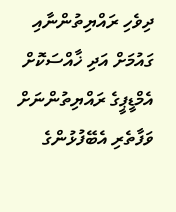ދިވެހި ރައްޔިތުންނާއި ގައުމަށް އަދި ޚާއްސަކޮށް އެމްޑީޕީގެ ރައްޔިތުންނަށް ވަފާތެރި އެބޭފުޅުންގެ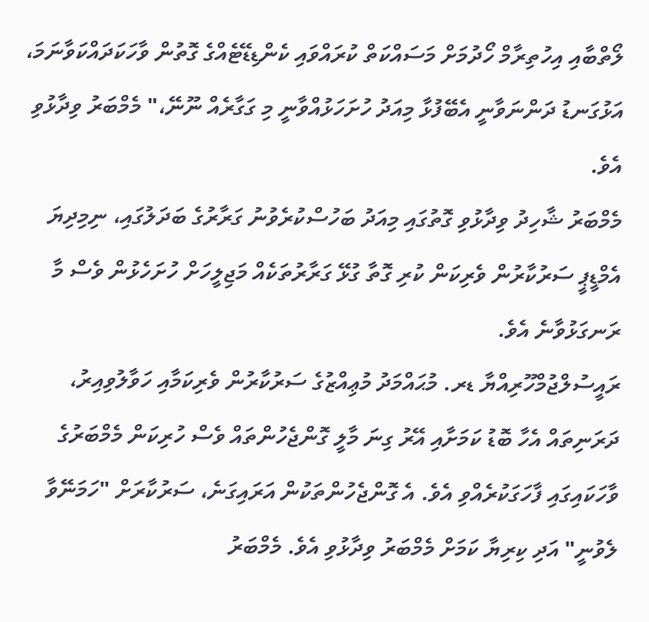ލޯތްބާއި އިހުތިރާމް ހޯދުމަށް މަސައްކަތް ކުރައްވައި ކެންޑިޑޭޓެއްގެ ގޮތުން ވާހަކަދައްކަވާނަމަ، އަޅުގަނޑު ދަންނަވާނީ އެބޭފުޅާ މިއަދު ހުށަހަޅުއްވާނީ މި ގަގާރެއް ނޫނޭ،" މެމްބަރު ވިދާޅުވި އެވެ.
މެމްބަރު ޝާހިދު ވިދާޅުވި ގޮތުގައި މިއަދު ބަހުސްކުރެވުނު ގަރާރުގެ ބަދަލުގައި، ނިމިދިޔަ އެމްޑީޕީ ސަރުކާރުން ވެރިކަން ކުރި ގޮތާ ގުޅޭ ގަރާރުތަކެއް މަޖިލީހަށް ހުށަހެޅުން ވެސް މާ ރަނގަޅުވާނެ އެވެ.
ރައީސުލްޖުމްހޫރިއްޔާ ޑރ. މުޙައްމަދު މުޢިއްޒުގެ ސަރުކާރުން ވެރިކަމާއި ހަވާލުވިއިރު، ދަރަނިތައް އެހާ ބޮޑު ކަމަށާއި އޭރު ގިނަ މާލީ ގޮންޖެހުންތައް ވެސް ހުރިކަން މެމްބަރުގެ ވާހަކައިގައި ފާހަގަކުރެއްވި އެވެ. އެ ގޮންޖެހުންތަކުން އަރައިގަނެ، ސަރުކާރަށް "ހަމަނޭވާ ލެވުނީ" އަދި ކިރިޔާ ކަމަށް މެމްބަރު ވިދާޅުވި އެވެ. މެމްބަރު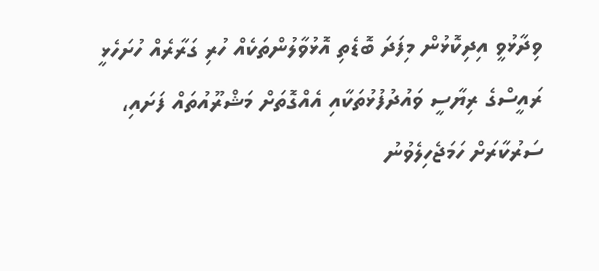ވިދާޅުވީ އިދިކޮޅުން މިފަދަ ބޮޑެތި އޮޅުވާލުންތަކެއް ހުރި ގަރާރެއް ހުށަހެޅީ ރައީސްގެ ރިޔާސީ ވައުދުފުޅުތަކާއި އެއްގޮތަށް މަޝްރޫއުތައް ފަށައި، ސަރުކާރަށް ހަމަޖެހިލެވުނު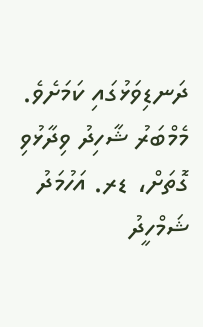ދަނޑިވަޅުގައި ކަމަށެވެ.
މެމްބަރު ޝާހިދު ވިދާޅުވި ގޮތަށް، ޑރ. އަހުމަދު ޝަމްހީދު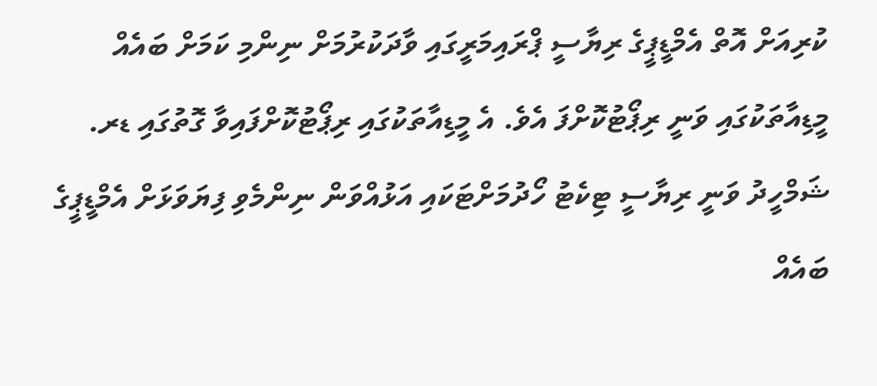ކުރިއަށް އޮތް އެމްޑީޕީގެ ރިޔާސީ ޕްރައިމަރީގައި ވާދަކުރުމަށް ނިންމި ކަމަށް ބައެއް މީޑިއާތަކުގައި ވަނީ ރިޕޯޓުކޮށްފަ އެވެ. އެ މީޑިއާތަކުގައި ރިޕޯޓުކޮށްފައިވާ ގޮތުގައި ޑރ. ޝަމްހީދު ވަނީ ރިޔާސީ ޓިކެޓު ހޯދުމަށްޓަކައި އަޅުއްވަން ނިންމެވި ފިޔަވަޅަށް އެމްޑީޕީގެ ބައެއް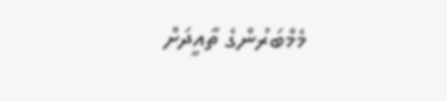މެމްބަރުންގެ ތާއީދަށް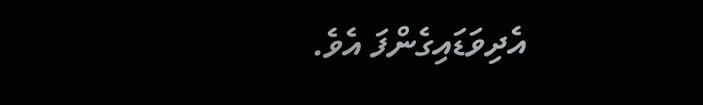އެދިވަޑައިގެންފަ އެވެ.